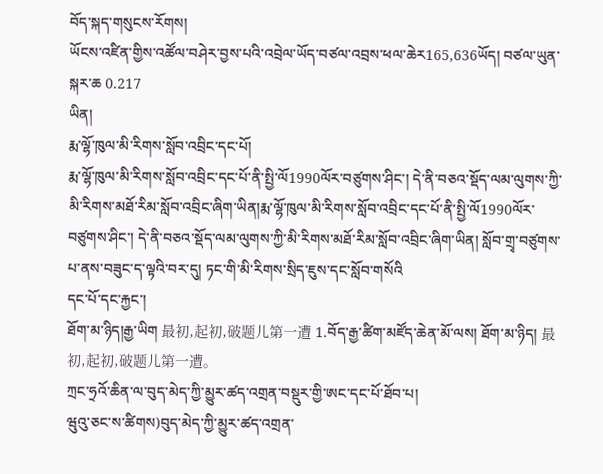བོད་སྐད་གསུངས་རོགས།
ཡོངས་འཛིན་གྱིས་འཚོལ་བཤེར་བྱས་པའི་འབྲེལ་ཡོད་བཙལ་འབྲས་ཕལ་ཆེར165,636ཡོད། བཙལ་ཡུན་སྐར་ཆ 0.217
ཡིན།
རྨ་ལྷོ་ཁུལ་མི་རིགས་སློབ་འབྲིང་དང་པོ།
རྨ་ལྷོ་ཁུལ་མི་རིགས་སློབ་འབྲིང་དང་པོ་ནི་སྤྱི་ལོ1990ལོར་བཙུགས་ཤིང་། དེ་ནི་བཅའ་སྡོད་ལམ་ལུགས་ཀྱི་མི་རིགས་མཐོ་རིམ་སློབ་འབྲིང་ཞིག་ཡིན།རྨ་ལྷོ་ཁུལ་མི་རིགས་སློབ་འབྲིང་དང་པོ་ནི་སྤྱི་ལོ1990ལོར་བཙུགས་ཤིང་། དེ་ནི་བཅའ་སྡོད་ལམ་ལུགས་ཀྱི་མི་རིགས་མཐོ་རིམ་སློབ་འབྲིང་ཞིག་ཡིན། སློབ་གྲྭ་བཙུགས་པ་ནས་བཟུང་ད་ལྟའི་བར་དུ། ཏང་གི་མི་རིགས་སྲིད་ཇུས་དང་སློབ་གསོའི
དང་པོ་དང་རྐྱང་།
ཐོག་མ་ཉིད།རྒྱ་ཡིག 最初,起初,破题儿第一遭 1.བོད་རྒྱ་ཚིག་མཛོད་ཆེན་མོ་ལས། ཐོག་མ་ཉིད། 最初,起初,破题儿第一遭。
ཀྲང་ཧྲའོ་ཆིན་ལ་བུད་མེད་ཀྱི་མྱུར་ཚད་འགྲན་བསྡུར་གྱི་ཨང་དང་པོ་ཐོབ་པ།
ཝུའུ་ཅང་ས་ཚིགས)བུད་མེད་ཀྱི་མྱུར་ཚད་འགྲན་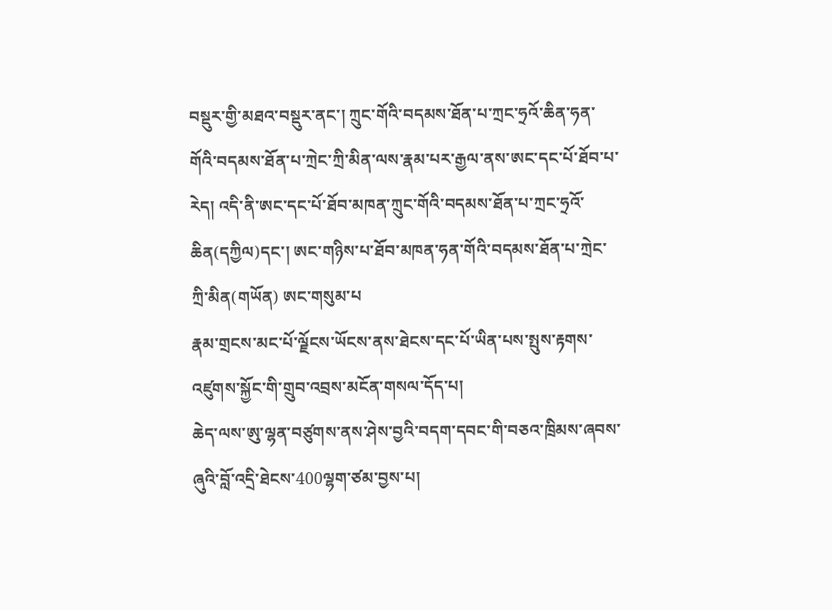བསྡུར་གྱི་མཐའ་བསྡུར་ནང་། ཀྲུང་གོའི་བདམས་ཐོན་པ་ཀྲང་ཧྲའོ་ཆིན་ཧན་གོའི་བདམས་ཐོན་པ་ཀྲེང་ཀྲི་མིན་ལས་རྣམ་པར་རྒྱལ་ནས་ཨང་དང་པོ་ཐོབ་པ་རེད། འདི་ནི་ཨང་དང་པོ་ཐོབ་མཁན་ཀྲུང་གོའི་བདམས་ཐོན་པ་ཀྲང་ཧྲའོ་ཆིན(དཀྱིལ)དང་། ཨང་གཉིས་པ་ཐོབ་མཁན་ཧན་གོའི་བདམས་ཐོན་པ་ཀྲེང་ཀྲི་མིན(གཡོན) ཨང་གསུམ་པ
རྣམ་གྲངས་མང་པོ་ལྗོངས་ཡོངས་ནས་ཐེངས་དང་པོ་ཡིན་པས་སྤུས་རྟགས་འཛུགས་སྐྱོང་གི་གྲུབ་འབྲས་མངོན་གསལ་དོད་པ།
ཆེད་ལས་ཨུ་ལྷན་བཙུགས་ནས་ཤེས་བྱའི་བདག་དབང་གི་བཅའ་ཁྲིམས་ཞབས་ཞུའི་བློ་འདྲི་ཐེངས་400ལྷག་ཙམ་བྱས་པ།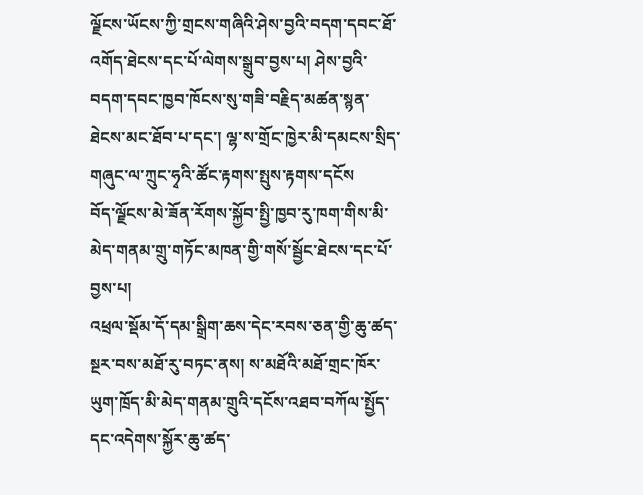ལྗོངས་ཡོངས་ཀྱི་གྲངས་གཞིའི་ཤེས་བྱའི་བདག་དབང་ཐོ་འགོད་ཐེངས་དང་པོ་ལེགས་སྒྲུབ་བྱས་པ། ཤེས་བྱའི་བདག་དབང་ཁྱབ་ཁོངས་སུ་གཟི་བརྗིད་མཚན་སྙན་ཐེངས་མང་ཐོབ་པ་དང་། ལྷ་ས་གྲོང་ཁྱེར་མི་དམངས་སྲིད་གཞུང་ལ་ཀྲུང་ཧྭའི་ཚོང་རྟགས་སྤུས་རྟགས་དངོས
བོད་ལྗོངས་མེ་ཟོན་རོགས་སྐྱོབ་སྤྱི་ཁྱབ་རུ་ཁག་གིས་མི་མེད་གནམ་གྲུ་གཏོང་མཁན་གྱི་གསོ་སྦྱོང་ཐེངས་དང་པོ་བྱས་པ།
འཕྲལ་སྡོམ་དོ་དམ་སྒྲིག་ཆས་དེང་རབས་ཅན་གྱི་ཆུ་ཚད་སྔར་བས་མཐོ་རུ་བཏང་ནས། ས་མཐོའི་མཐོ་གྲང་ཁོར་ཡུག་ཁྲོད་མི་མེད་གནམ་གྲུའི་དངོས་འཐབ་བཀོལ་སྤྱོད་དང་འདེགས་སྐྱོར་ཆུ་ཚད་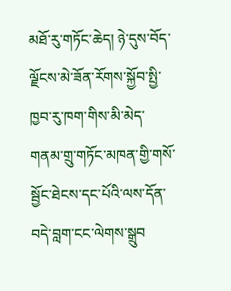མཐོ་རུ་གཏོང་ཆེད། ཉེ་དུས་བོད་ལྗོངས་མེ་ཟོན་རོགས་སྐྱོབ་སྤྱི་ཁྱབ་རུ་ཁག་གིས་མི་མེད་གནམ་གྲུ་གཏོང་མཁན་གྱི་གསོ་སྦྱོང་ཐེངས་དང་པོའི་ལས་དོན་བདེ་བླག་ངང་ལེགས་སྒྲུབ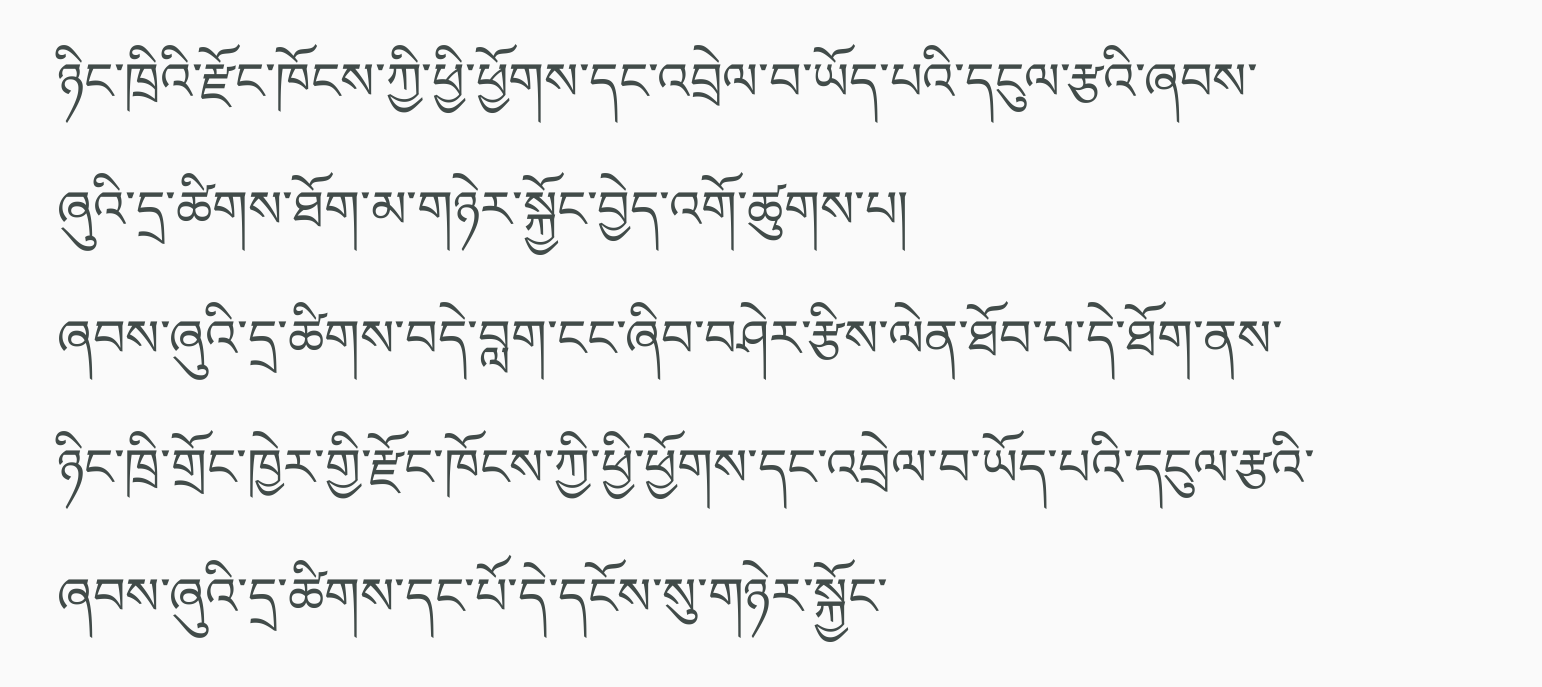ཉིང་ཁྲིའི་རྫོང་ཁོངས་ཀྱི་ཕྱི་ཕྱོགས་དང་འབྲེལ་བ་ཡོད་པའི་དངུལ་རྩའི་ཞབས་ཞུའི་དྲ་ཚིགས་ཐོག་མ་གཉེར་སྐྱོང་བྱེད་འགོ་ཚུགས་པ།
ཞབས་ཞུའི་དྲ་ཚིགས་བདེ་བླག་ངང་ཞིབ་བཤེར་རྩིས་ལེན་ཐོབ་པ་དེ་ཐོག་ནས་ཉིང་ཁྲི་གྲོང་ཁྱེར་གྱི་རྫོང་ཁོངས་ཀྱི་ཕྱི་ཕྱོགས་དང་འབྲེལ་བ་ཡོད་པའི་དངུལ་རྩའི་ཞབས་ཞུའི་དྲ་ཚིགས་དང་པོ་དེ་དངོས་སུ་གཉེར་སྐྱོང་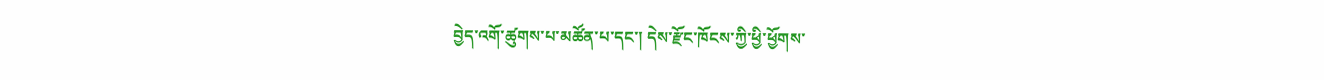བྱེད་འགོ་ཚུགས་པ་མཚོན་པ་དང་། དེས་རྫོང་ཁོངས་ཀྱི་ཕྱི་ཕྱོགས་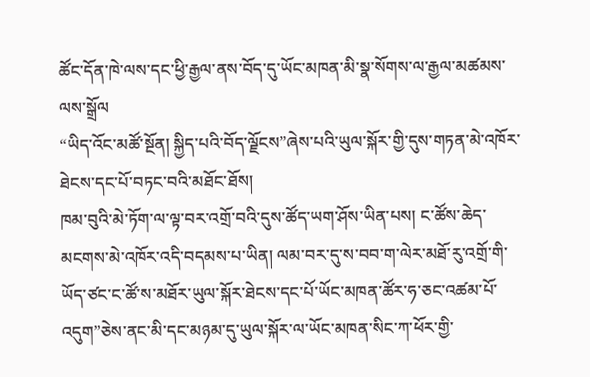ཚོང་དོན་ཁེ་ལས་དང་ཕྱི་རྒྱལ་ནས་བོད་དུ་ཡོང་མཁན་མི་སྣ་སོགས་ལ་རྒྱལ་མཚམས་ལས་སྒྲོལ
“ཡིད་འོང་མཚོ་སྔོན། སྐྱིད་པའི་བོད་ལྗོངས”ཞེས་པའི་ཡུལ་སྐོར་གྱི་དུས་གཏན་མེ་འཁོར་ཐེངས་དང་པོ་བཏང་བའི་མཐོང་ཐོས།
ཁམ་བུའི་མེ་ཏོག་ལ་ལྟ་བར་འགྲོ་བའི་དུས་ཚོད་ཡག་ཤོས་ཡིན་པས། ང་ཚོས་ཆེད་མངགས་མེ་འཁོར་འདི་བདམས་པ་ཡིན། ལམ་བར་དུ་ས་བབ་ག་ལེར་མཐོ་རུ་འགྲོ་གི་ཡོད་ཙང་ང་ཚོ་ས་མཐོར་ཡུལ་སྐོར་ཐེངས་དང་པོ་ཡོང་མཁན་ཚོར་ཧ་ཅང་འཚམ་པོ་འདུག”ཅེས་ནང་མི་དང་མཉམ་དུ་ཡུལ་སྐོར་ལ་ཡོང་མཁན་སིང་ཀ་ཕོར་གྱི་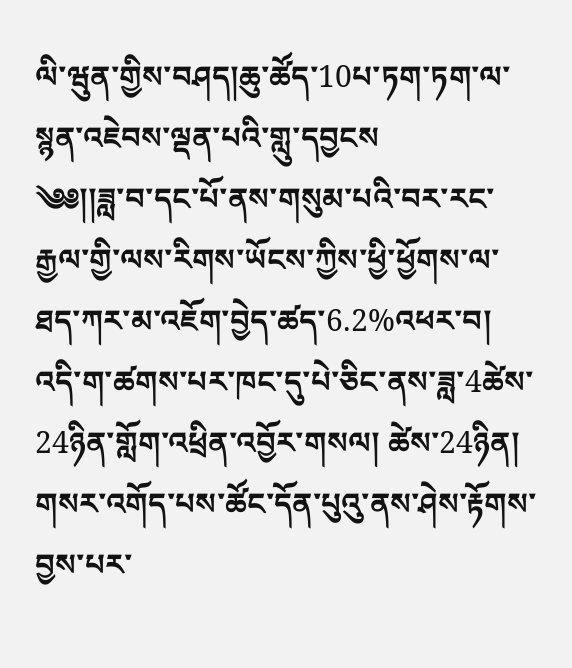ལི་ཝུན་གྱིས་བཤད།ཆུ་ཚོད་10པ་ཏག་ཏག་ལ་སྙན་འཇེབས་ལྡན་པའི་གླུ་དབྱངས
༄༅།།ཟླ་བ་དང་པོ་ནས་གསུམ་པའི་བར་རང་རྒྱལ་གྱི་ལས་རིགས་ཡོངས་ཀྱིས་ཕྱི་ཕྱོགས་ལ་ཐད་ཀར་མ་འཇོག་བྱེད་ཚད་6.2%འཕར་བ།
འདི་ག་ཚགས་པར་ཁང་དུ་པེ་ཅིང་ནས་ཟླ་4ཚེས་24ཉིན་གློག་འཕྲིན་འབྱོར་གསལ། ཚེས་24ཉིན། གསར་འགོད་པས་ཚོང་དོན་པུའུ་ནས་ཤེས་རྟོགས་བྱས་པར་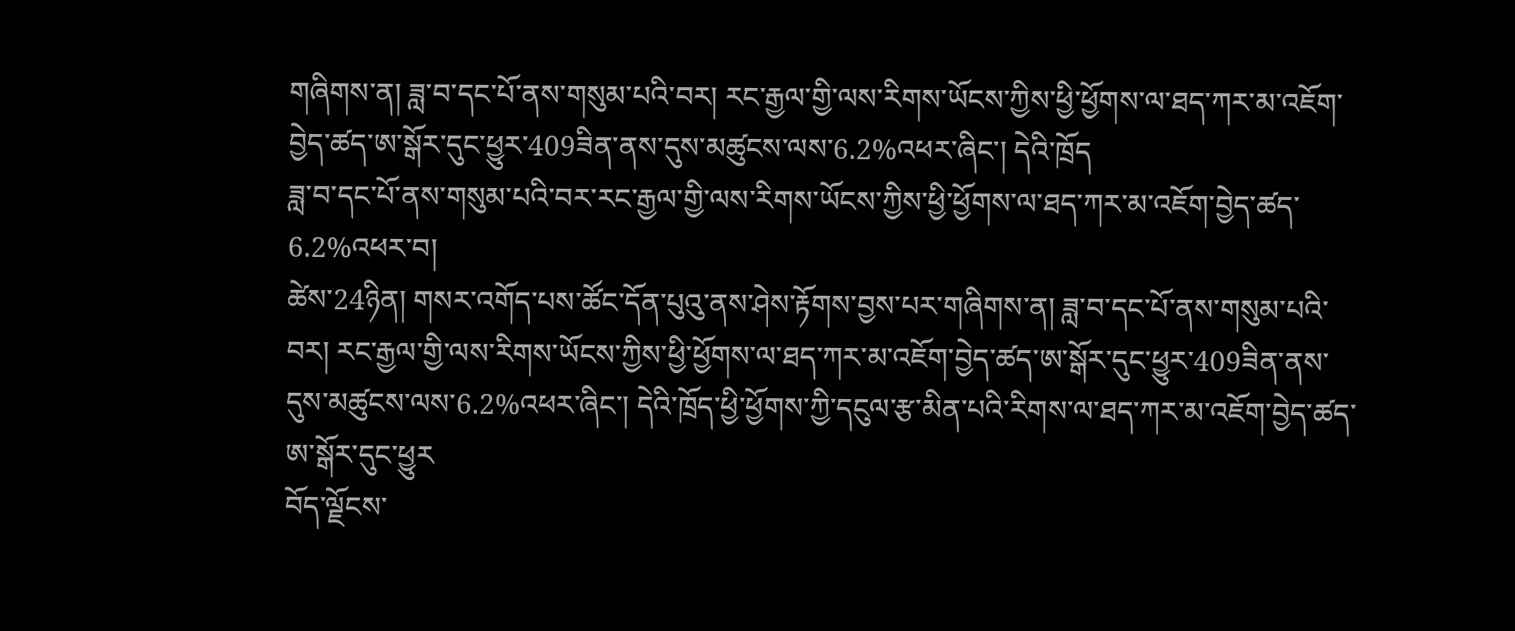གཞིགས་ན། ཟླ་བ་དང་པོ་ནས་གསུམ་པའི་བར། རང་རྒྱལ་གྱི་ལས་རིགས་ཡོངས་ཀྱིས་ཕྱི་ཕྱོགས་ལ་ཐད་ཀར་མ་འཇོག་བྱེད་ཚད་ཨ་སྒོར་དུང་ཕྱུར་409ཟིན་ནས་དུས་མཚུངས་ལས་6.2%འཕར་ཞིང་། དེའི་ཁྲོད
ཟླ་བ་དང་པོ་ནས་གསུམ་པའི་བར་རང་རྒྱལ་གྱི་ལས་རིགས་ཡོངས་ཀྱིས་ཕྱི་ཕྱོགས་ལ་ཐད་ཀར་མ་འཇོག་བྱེད་ཚད་6.2%འཕར་བ།
ཚེས་24ཉིན། གསར་འགོད་པས་ཚོང་དོན་པུའུ་ནས་ཤེས་རྟོགས་བྱས་པར་གཞིགས་ན། ཟླ་བ་དང་པོ་ནས་གསུམ་པའི་བར། རང་རྒྱལ་གྱི་ལས་རིགས་ཡོངས་ཀྱིས་ཕྱི་ཕྱོགས་ལ་ཐད་ཀར་མ་འཇོག་བྱེད་ཚད་ཨ་སྒོར་དུང་ཕྱུར་409ཟིན་ནས་དུས་མཚུངས་ལས་6.2%འཕར་ཞིང་། དེའི་ཁྲོད་ཕྱི་ཕྱོགས་ཀྱི་དངུལ་རྩ་མིན་པའི་རིགས་ལ་ཐད་ཀར་མ་འཇོག་བྱེད་ཚད་ཨ་སྒོར་དུང་ཕྱུར
བོད་ལྗོངས་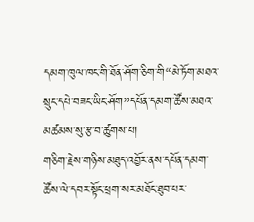དམག་ཁུལ་ཁང་གི་ཐོན་ཤོག་ཅིག་གི“མེ་ཏོག་མཐའ་སྲུང་དཔེ་བཟང་ཡིང་ཤོག”དཔོན་དམག་ཚོས་མཐའ་མཚམས་སུ་རྩ་བ་ཚུགས་པ།
གཅིག་རྗེས་གཉིས་མཐུད་འབྱོར་ནས་དཔོན་དམག་ཚོས་ལེ་དབར་སྟོང་ཕྲག་སར་མཐོང་ཐུབ་པར་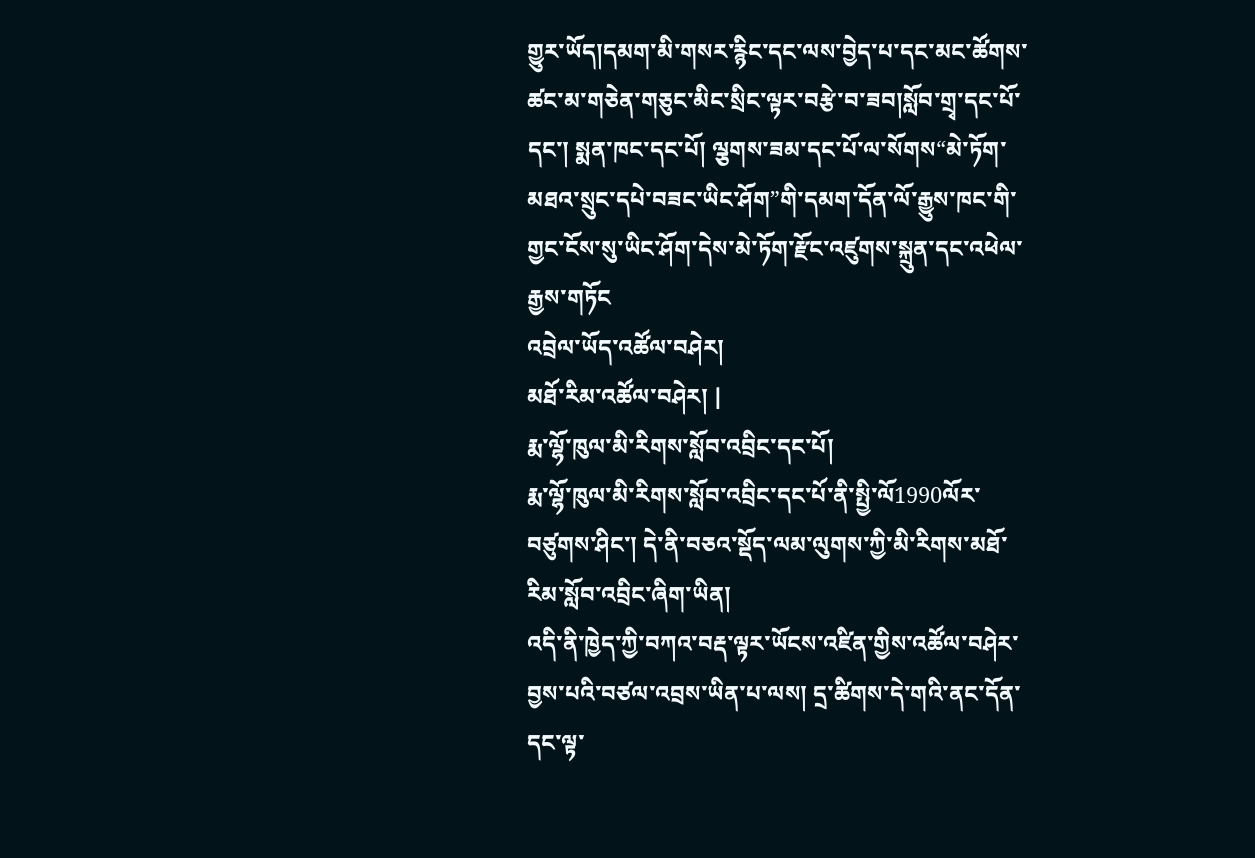གྱུར་ཡོད།དམག་མི་གསར་རྙིང་དང་ལས་བྱེད་པ་དང་མང་ཚོགས་ཚང་མ་གཅེན་གཅུང་མིང་སྲིང་ལྟར་བརྩེ་བ་ཟབ།སློབ་གྲྭ་དང་པོ་དང་། སྨན་ཁང་དང་པོ། ལྕགས་ཟམ་དང་པོ་ལ་སོགས“མེ་ཏོག་མཐའ་སྲུང་དཔེ་བཟང་ཡིང་ཤོག”གི་དམག་དོན་ལོ་རྒྱུས་ཁང་གི་གྱང་ངོས་སུ་ཡིང་ཤོག་དེས་མེ་ཏོག་རྫོང་འཛུགས་སྐྲུན་དང་འཕེལ་རྒྱས་གཏོང
འབྲེལ་ཡོད་འཚོལ་བཤེར།
མཐོ་རིམ་འཚོལ་བཤེར། |
རྨ་ལྷོ་ཁུལ་མི་རིགས་སློབ་འབྲིང་དང་པོ།
རྨ་ལྷོ་ཁུལ་མི་རིགས་སློབ་འབྲིང་དང་པོ་ནི་སྤྱི་ལོ1990ལོར་བཙུགས་ཤིང་། དེ་ནི་བཅའ་སྡོད་ལམ་ལུགས་ཀྱི་མི་རིགས་མཐོ་རིམ་སློབ་འབྲིང་ཞིག་ཡིན།
འདི་ནི་ཁྱེད་ཀྱི་བཀའ་བརྡ་ལྟར་ཡོངས་འཛིན་གྱིས་འཚོལ་བཤེར་བྱས་པའི་བཙལ་འབྲས་ཡིན་པ་ལས། དྲ་ཚིགས་དེ་གའི་ནང་དོན་དང་ལྟ་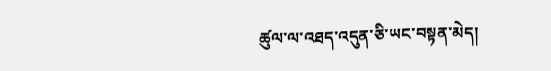ཚུལ་ལ་འཐད་འདུན་ཅི་ཡང་བསྟན་མེད།